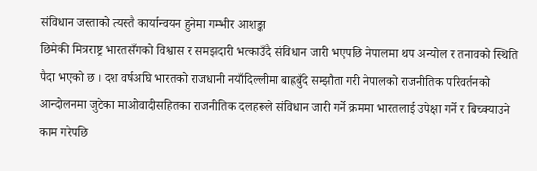संविधान जस्ताको त्यस्तै कार्यान्वयन हुनेमा गम्भीर आशङ्का
छिमेकी मित्रराष्ट्र भारतसँगको विश्वास र समझदारी भत्काउँदै संविधान जारी भएपछि नेपालमा थप अन्योल र तनावको स्थिति पैदा भएको छ । दश वर्षअघि भारतको राजधानी नयाँदिल्लीमा बाह्रबुँदे सम्झौता गरी नेपालको राजनीतिक परिवर्तनको आन्दोलनमा जुटेका माओवादीसहितका राजनीतिक दलहरूले संविधान जारी गर्ने क्रममा भारतलाई उपेक्षा गर्ने र बिच्क्याउने काम गरेपछि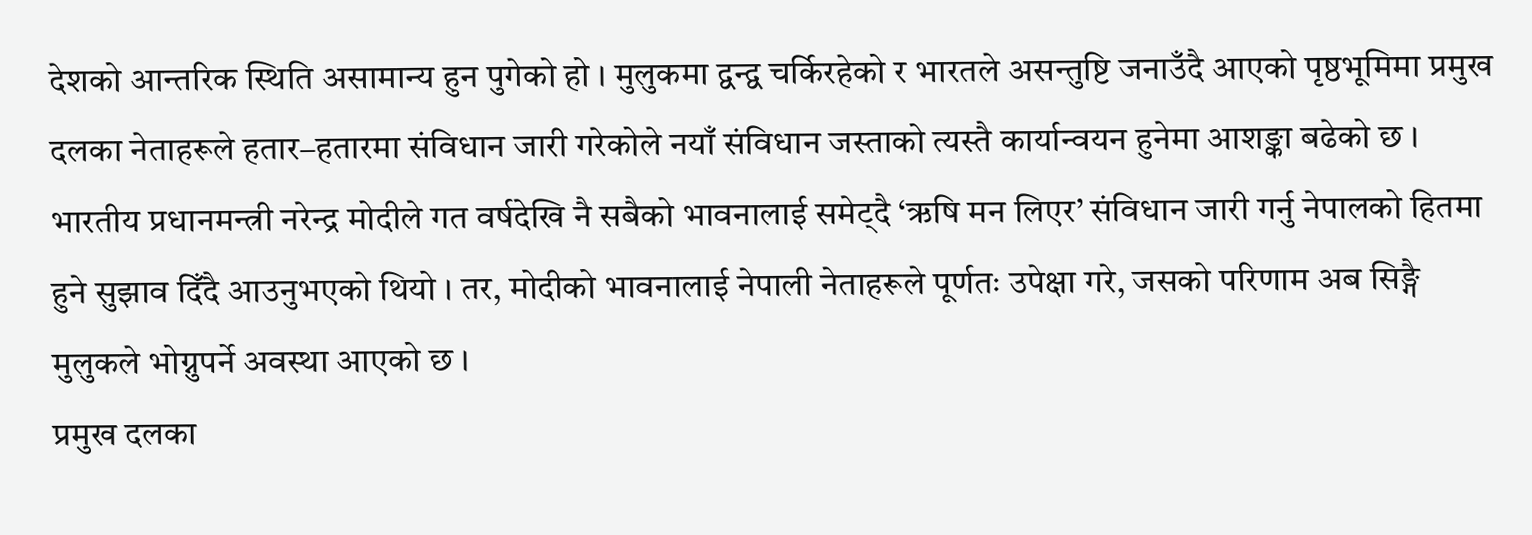देशको आन्तरिक स्थिति असामान्य हुन पुगेको हो । मुलुकमा द्वन्द्व चर्किरहेको र भारतले असन्तुष्टि जनाउँदै आएको पृष्ठभूमिमा प्रमुख दलका नेताहरूले हतार–हतारमा संविधान जारी गरेकोले नयाँ संविधान जस्ताको त्यस्तै कार्यान्वयन हुनेमा आशङ्का बढेको छ । भारतीय प्रधानमन्त्री नरेन्द्र मोदीले गत वर्षदेखि नै सबैको भावनालाई समेट्दै ‘ऋषि मन लिएर’ संविधान जारी गर्नु नेपालको हितमा हुने सुझाव दिँदै आउनुभएको थियो । तर, मोदीको भावनालाई नेपाली नेताहरूले पूर्णतः उपेक्षा गरे, जसको परिणाम अब सिङ्गै मुलुकले भोग्नुपर्ने अवस्था आएको छ ।
प्रमुख दलका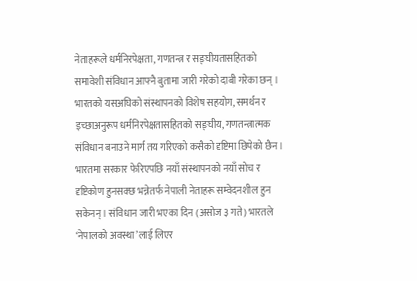नेताहरूले धर्मनिरपेक्षता, गणतन्त्र र सङ्घीयतासहितको समावेशी संविधान आफ्नै बुतामा जारी गरेको दाबी गरेका छन् । भारतको यसअघिको संस्थापनको विशेष सहयोग, समर्थन र इच्छाअनुरूप धर्मनिरपेक्षतासहितको सङ्घीय, गणतन्त्रात्मक संविधान बनाउने मार्ग तय गरिएको कसैको दृष्टिमा छिपेको छैन । भारतमा सरकार फेरिएपछि नयाँ संस्थापनको नयाँ सोच र दृष्टिकोण हुनसक्छ भन्नेतर्फ नेपाली नेताहरू सम्वेदनशील हुन सकेनन् । संविधान जारी भएका दिन (असोज ३ गते) भारतले ‘नेपालको अवस्था’लाई लिएर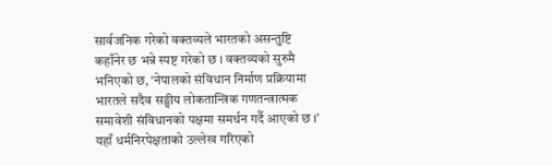सार्वजनिक गरेको वक्तव्यले भारतको असन्तुष्टि कहाँनेर छ भन्ने स्पष्ट गरेको छ । वक्तव्यको सुरुमै भनिएको छ, ‘नेपालको संविधान निर्माण प्रक्रियामा भारतले सदैव सङ्घीय लोकतान्त्रिक गणतन्त्रात्मक समावेशी संविधानको पक्षमा समर्थन गर्दै आएको छ ।’ यहाँ धर्मनिरपेक्षताको उल्लेख गरिएको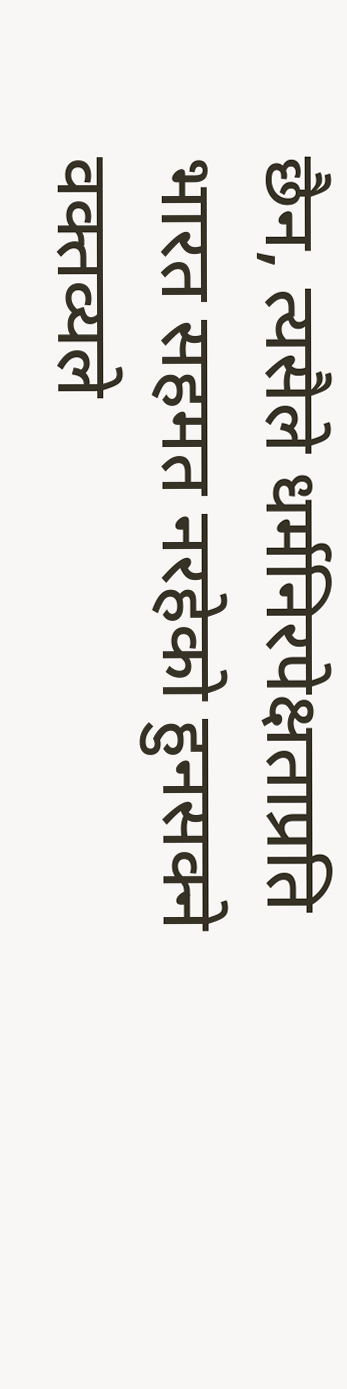छैन, त्यसैले धर्मनिरपेक्षताप्रति भारत सहमत नरहेको हुनसक्ने वक्तव्यले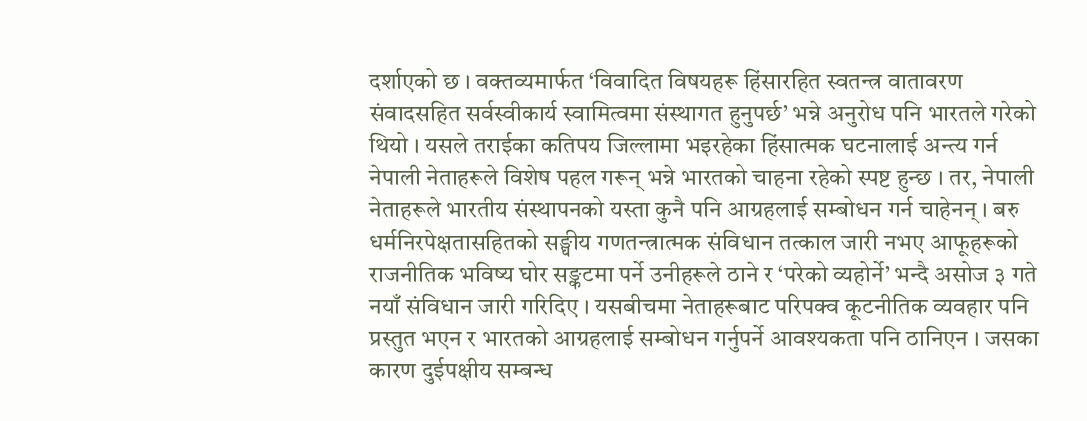दर्शाएको छ । वक्तव्यमार्फत ‘विवादित विषयहरू हिंसारहित स्वतन्त्र वातावरण संवादसहित सर्वस्वीकार्य स्वामित्वमा संस्थागत हुनुपर्छ’ भन्ने अनुरोध पनि भारतले गरेको थियो । यसले तराईका कतिपय जिल्लामा भइरहेका हिंसात्मक घटनालाई अन्त्य गर्न नेपाली नेताहरूले विशेष पहल गरून् भन्ने भारतको चाहना रहेको स्पष्ट हुन्छ । तर, नेपाली नेताहरूले भारतीय संस्थापनको यस्ता कुनै पनि आग्रहलाई सम्बोधन गर्न चाहेनन् । बरु धर्मनिरपेक्षतासहितको सङ्घीय गणतन्त्रात्मक संविधान तत्काल जारी नभए आफूहरूको राजनीतिक भविष्य घोर सङ्कटमा पर्ने उनीहरूले ठाने र ‘परेको व्यहोर्ने’ भन्दै असोज ३ गते नयाँ संविधान जारी गरिदिए । यसबीचमा नेताहरूबाट परिपक्व कूटनीतिक व्यवहार पनि प्रस्तुत भएन र भारतको आग्रहलाई सम्बोधन गर्नुपर्ने आवश्यकता पनि ठानिएन । जसका कारण दुईपक्षीय सम्बन्ध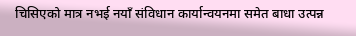चिसिएको मात्र नभई नयाँ संविधान कार्यान्वयनमा समेत बाधा उत्पन्न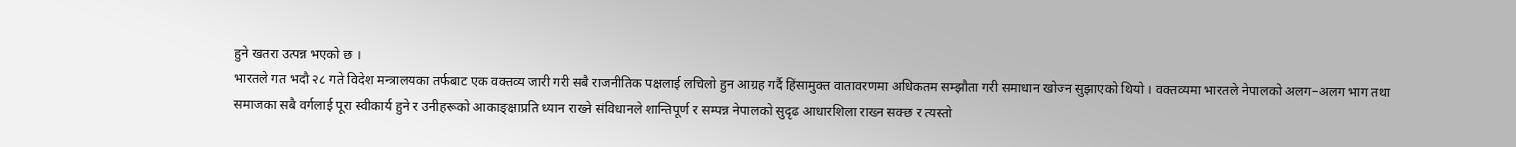हुने खतरा उत्पन्न भएको छ ।
भारतले गत भदौ २८ गते विदेश मन्त्रालयका तर्फबाट एक वक्तव्य जारी गरी सबै राजनीतिक पक्षलाई लचिलो हुन आग्रह गर्दै हिंसामुक्त वातावरणमा अधिकतम सम्झौता गरी समाधान खोज्न सुझाएको थियो । वक्तव्यमा भारतले नेपालको अलग–अलग भाग तथा समाजका सबै वर्गलाई पूरा स्वीकार्य हुने र उनीहरूको आकाङ्क्षाप्रति ध्यान राख्ने संविधानले शान्तिपूर्ण र सम्पन्न नेपालको सुदृढ आधारशिला राख्न सक्छ र त्यस्तो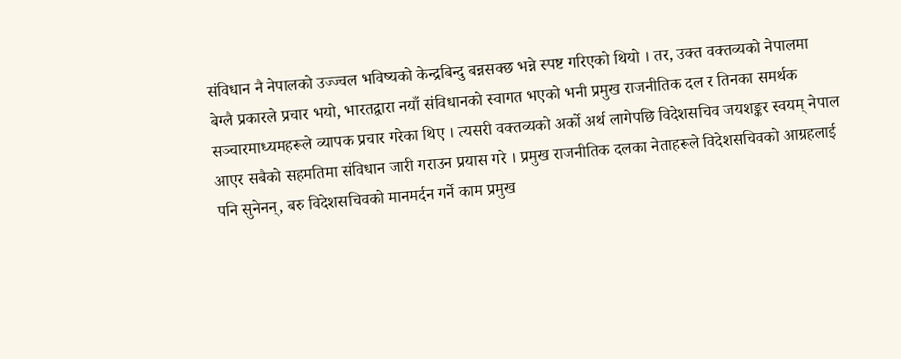संविधान नै नेपालको उज्ज्वल भविष्यको केन्द्रबिन्दु बन्नसक्छ भन्ने स्पष्ट गरिएको थियो । तर, उक्त वक्तव्यको नेपालमा बेग्लै प्रकारले प्रचार भयो, भारतद्वारा नयाँ संविधानको स्वागत भएको भनी प्रमुख राजनीतिक दल र तिनका समर्थक सञ्चारमाध्यमहरूले व्यापक प्रचार गरेका थिए । त्यसरी वक्तव्यको अर्को अर्थ लागेपछि विदेशसचिव जयशङ्कर स्वयम् नेपाल आएर सबैको सहमतिमा संविधान जारी गराउन प्रयास गरे । प्रमुख राजनीतिक दलका नेताहरूले विदेशसचिवको आग्रहलाई पनि सुनेनन्, बरु विदेशसचिवको मानमर्दन गर्ने काम प्रमुख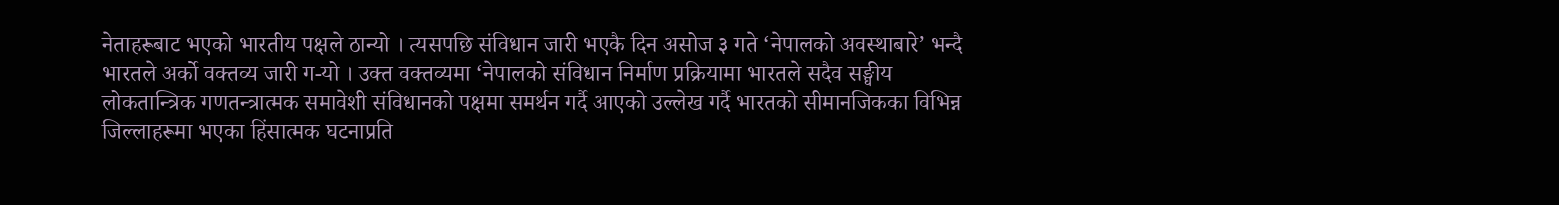नेताहरूबाट भएको भारतीय पक्षले ठान्यो । त्यसपछि संविधान जारी भएकै दिन असोज ३ गते ‘नेपालको अवस्थाबारे’ भन्दै भारतले अर्को वक्तव्य जारी ग-यो । उक्त वक्तव्यमा ‘नेपालको संविधान निर्माण प्रक्रियामा भारतले सदैव सङ्घीय लोकतान्त्रिक गणतन्त्रात्मक समावेशी संविधानको पक्षमा समर्थन गर्दै आएको उल्लेख गर्दै भारतको सीमानजिकका विभिन्न जिल्लाहरूमा भएका हिंसात्मक घटनाप्रति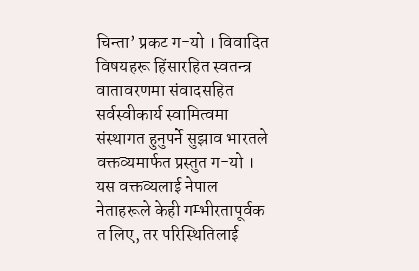चिन्ता’ प्रकट ग-यो । विवादित विषयहरू हिंसारहित स्वतन्त्र वातावरणमा संवादसहित सर्वस्वीकार्य स्वामित्वमा संस्थागत हुनुपर्ने सुझाव भारतले वक्तव्यमार्फत प्रस्तुत ग-यो । यस वक्तव्यलाई नेपाल नेताहरूले केही गम्भीरतापूर्वक त लिए, तर परिस्थितिलाई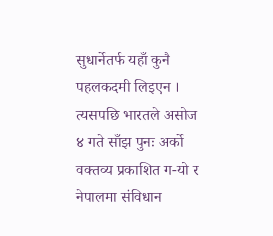सुधार्नेतर्फ यहाँ कुनै पहलकदमी लिइएन । त्यसपछि भारतले असोज ४ गते साँझ पुनः अर्को वक्तव्य प्रकाशित ग-यो र नेपालमा संविधान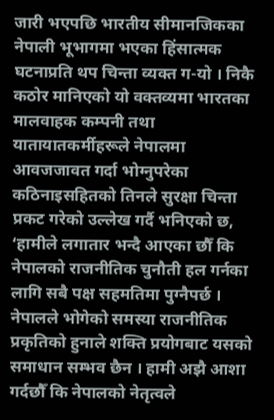जारी भएपछि भारतीय सीमानजिकका नेपाली भूभागमा भएका हिंसात्मक घटनाप्रति थप चिन्ता व्यक्त ग-यो । निकै कठोर मानिएको यो वक्तव्यमा भारतका मालवाहक कम्पनी तथा यातायातकर्मीहरूले नेपालमा आवजजावत गर्दा भोग्नुपरेका कठिनाइसहितको तिनले सुरक्षा चिन्ता प्रकट गरेको उल्लेख गर्दै भनिएको छ, ‘हामीले लगातार भन्दै आएका छौँ कि नेपालको राजनीतिक चुनौती हल गर्नका लागि सबै पक्ष सहमतिमा पुग्नैपर्छ । नेपालले भोगेको समस्या राजनीतिक प्रकृतिको हुनाले शक्ति प्रयोगबाट यसको समाधान सम्भव छैन । हामी अझै आशा गर्दछौँ कि नेपालको नेतृत्वले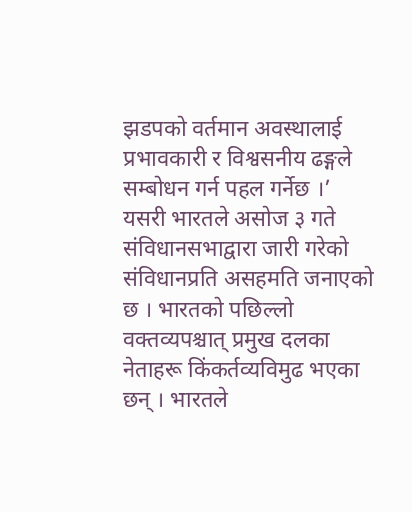झडपको वर्तमान अवस्थालाई प्रभावकारी र विश्वसनीय ढङ्गले सम्बोधन गर्न पहल गर्नेछ ।’
यसरी भारतले असोज ३ गते संविधानसभाद्वारा जारी गरेको संविधानप्रति असहमति जनाएको छ । भारतको पछिल्लो वक्तव्यपश्चात् प्रमुख दलका नेताहरू किंकर्तव्यविमुढ भएका छन् । भारतले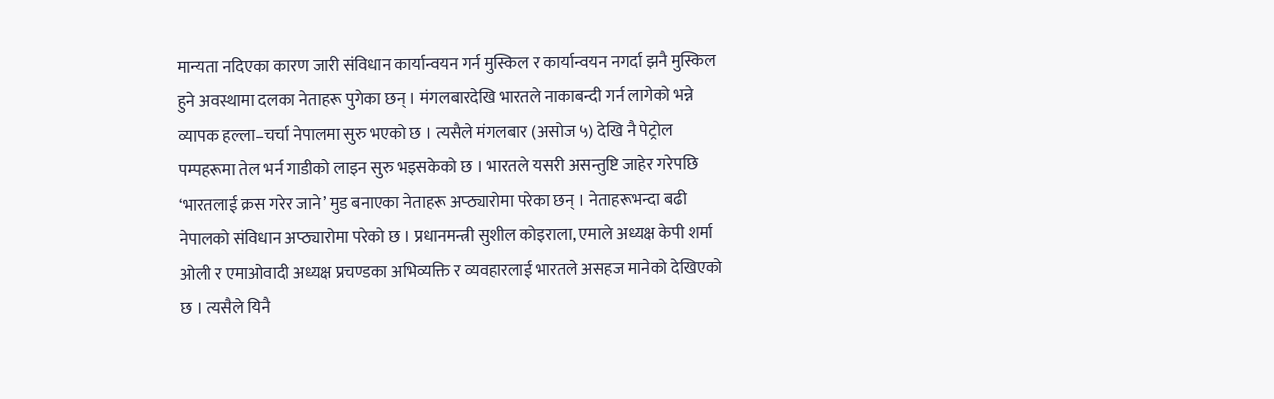मान्यता नदिएका कारण जारी संविधान कार्यान्वयन गर्न मुस्किल र कार्यान्वयन नगर्दा झनै मुस्किल हुने अवस्थामा दलका नेताहरू पुगेका छन् । मंगलबारदेखि भारतले नाकाबन्दी गर्न लागेको भन्ने व्यापक हल्ला–चर्चा नेपालमा सुरु भएको छ । त्यसैले मंगलबार (असोज ५) देखि नै पेट्रोल पम्पहरूमा तेल भर्न गाडीको लाइन सुरु भइसकेको छ । भारतले यसरी असन्तुष्टि जाहेर गरेपछि ‘भारतलाई क्रस गरेर जाने’ मुड बनाएका नेताहरू अप्ठ्यारोमा परेका छन् । नेताहरूभन्दा बढी नेपालको संविधान अप्ठ्यारोमा परेको छ । प्रधानमन्त्री सुशील कोइराला, एमाले अध्यक्ष केपी शर्मा ओली र एमाओवादी अध्यक्ष प्रचण्डका अभिव्यक्ति र व्यवहारलाई भारतले असहज मानेको देखिएको छ । त्यसैले यिनै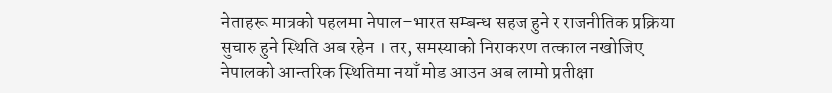नेताहरू मात्रको पहलमा नेपाल–भारत सम्बन्ध सहज हुने र राजनीतिक प्रक्रिया सुचारु हुने स्थिति अब रहेन । तर, समस्याको निराकरण तत्काल नखोजिए नेपालको आन्तरिक स्थितिमा नयाँ मोड आउन अब लामो प्रतीक्षा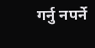गर्नु नपर्ने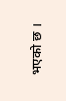भएको छ ।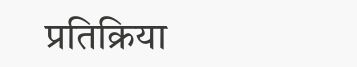प्रतिक्रिया